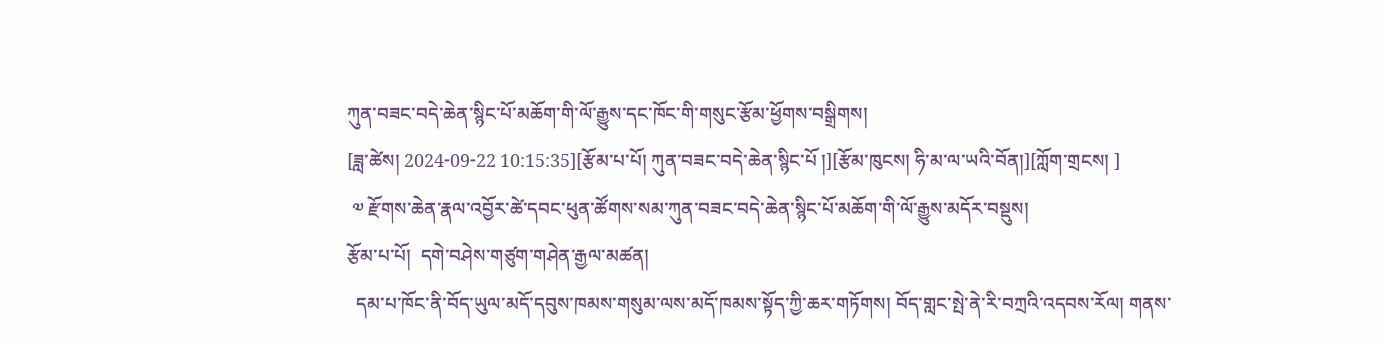ཀུན་བཟང་བདེ་ཆེན་སྙིང་པོ་མཆོག་གི་ལོ་རྒྱུས་དང་ཁོང་གི་གསུང་རྩོམ་ཕྱོགས་བསྒྲིགས།
[ཟླ་ཚེས། 2024-09-22 10:15:35][རྩོམ་པ་པོ། ཀུན་བཟང་བདེ་ཆེན་སྙིང་པོ །][རྩོམ་ཁུངས། ཧི་མ་ལ་ཡའི་བོན།][ཀློག་གྲངས། ]
 ༧ རྫོགས་ཆེན་རྣལ་འབྱོར་ཚེ་དབང་ཕུན་ཚོགས་སམ་ཀུན་བཟང་བདེ་ཆེན་སྙིང་པོ་མཆོག་གི་ལོ་རྒྱུས་མདོར་བསྡུས།
རྩོམ་པ་པོ།  དགེ་བཤེས་གཙུག་གཤེན་རྒྱལ་མཚན།
  དམ་པ་ཁོང་ནི་བོད་ཡུལ་མདོ་དབུས་ཁམས་གསུམ་ལས་མདོ་ཁམས་སྟོད་ཀྱི་ཆར་གཏོགས། བོད་གླང་སྤེ་ནེ་རི་བཀྲའི་འདབས་རོལ། གནས་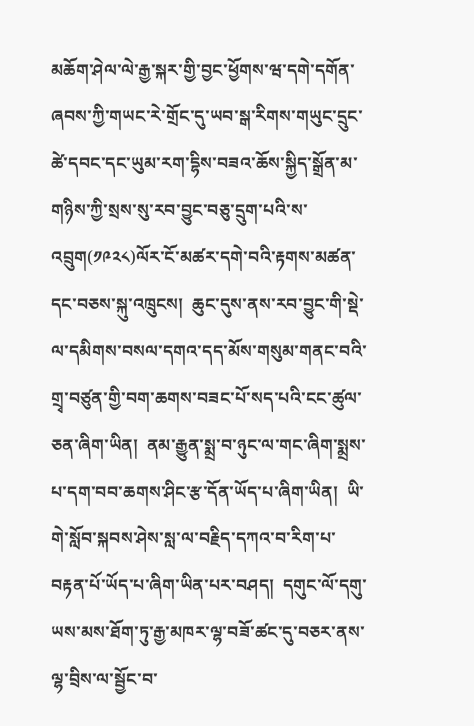མཆོག་ཤེལ་ལེ་རྒྱ་སྐར་གྱི་བྱང་ཕྱོགས་ཝ་དགེ་དགོན་ཞབས་ཀྱི་གཡང་རེ་གྲོང་དུ་ཡབ་སྒ་རིགས་གཡུང་དྲུང་ཚེ་དབང་དང་ཡུམ་རག་དྷིས་བཟའ་ཆོས་སྐྱིད་སྒྲོན་མ་གཉིས་ཀྱི་སྲས་སུ་རབ་བྱུང་བཅུ་དྲུག་པའི་ས་འབྲུག(༡༩༢༨)ལོར་ངོ་མཚར་དགེ་བའི་རྟགས་མཚན་དང་བཅས་སྐུ་འཁྲུངས།  ཆུང་དུས་ནས་རབ་བྱུང་གི་སྡེ་ལ་དམིགས་བསལ་དགའ་དད་མོས་གསུམ་གནང་བའི་གྲྭ་བཙུན་གྱི་བག་ཆགས་བཟང་པོ་སད་པའི་ངང་ཚུལ་ཅན་ཞིག་ཡིན།  ནམ་རྒྱུན་སྨྲ་བ་ཉུང་ལ་གང་ཞིག་སྨྲས་པ་དག་བབ་ཆགས་ཤིང་རྩ་དོན་ཡོད་པ་ཞིག་ཡིན།  ཡི་གེ་སློབ་སྐབས་ཤེས་སླ་ལ་བརྗིད་དཀའ་བ་རིག་པ་བརྟན་པོ་ཡོད་པ་ཞིག་ཡིན་པར་བཤད།  དགུང་ལོ་དགུ་ཡས་མས་ཐོག་ཏུ་རྒྱ་མཁར་ལྷ་བཟོ་ཚང་དུ་བཅར་ནས་ལྷ་བྲིས་ལ་སྦྱོང་བ་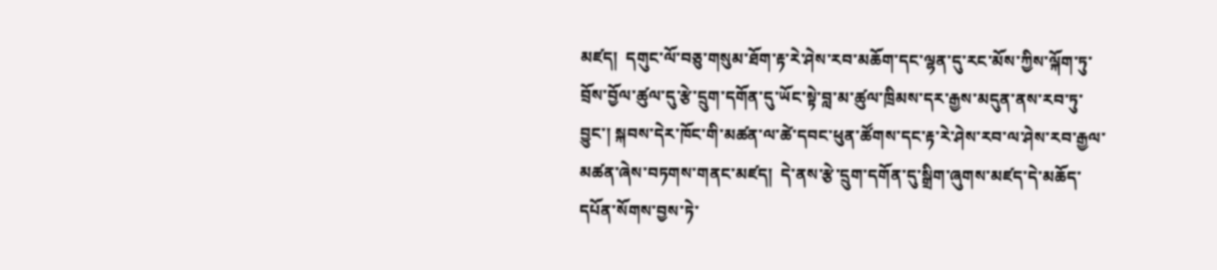མཛད།  དགུང་ལོ་བཅུ་གསུམ་ཐོག་རྟ་རེ་ཤེས་རབ་མཆོག་དང་ལྷན་དུ་རང་མོས་ཀྱིས་ལྐོག་ཏུ་བྲོས་བྱོལ་ཚུལ་དུ་རྩེ་དྲུག་དགོན་དུ་ཡོང་སྟེ་བླ་མ་ཚུལ་ཁྲིམས་དར་རྒྱས་མདུན་ནས་རབ་ཏུ་བྱུང་། སྐབས་དེར་ཁོང་གི་མཚན་ལ་ཚེ་དབང་ཕུན་ཚོགས་དང་རྟ་རེ་ཤེས་རབ་ལ་ཤེས་རབ་རྒྱལ་མཚན་ཞེས་བཏགས་གནང་མཛད།  དེ་ནས་རྩེ་དྲུག་དགོན་དུ་སྒྲིག་ཞུགས་མཛད་དེ་མཆོད་དཔོན་སོགས་བྱས་ཏེ་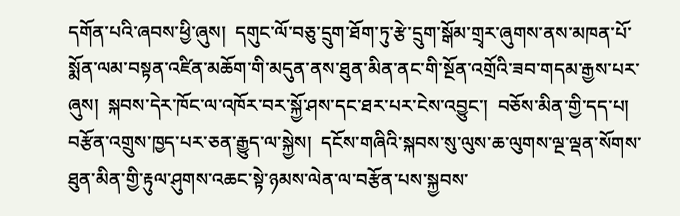དགོན་པའི་ཞབས་ཕྱི་ཞུས།  དགུང་ལོ་བཅུ་དྲུག་ཐོག་ཏུ་རྩེ་དྲུག་སྒོམ་གྲྭར་ཞུགས་ནས་མཁན་པོ་སྨོན་ལམ་བསྟན་འཛིན་མཆོག་གི་མདུན་ནས་ཐུན་མིན་ནང་གི་སྔོན་འགྲོའི་ཟབ་གདམ་རྒྱས་པར་ཞུས།  སྐབས་དེར་ཁོང་ལ་འཁོར་བར་སྐྱོ་ཤས་དང་ཐར་པར་ངེས་འབྱུང་།  བཅོས་མིན་གྱི་དད་པ། བརྩོན་འགྲུས་ཁྱད་པར་ཅན་རྒྱུད་ལ་སྐྱེས།  དངོས་གཞིའི་སྐབས་སུ་ལུས་ཆ་ལུགས་ལྔ་ལྡན་སོགས་ཐུན་མིན་གྱི་རྟུལ་ཤུགས་འཆང་སྟེ་ཉམས་ལེན་ལ་བརྩོན་པས་སྐྱབས་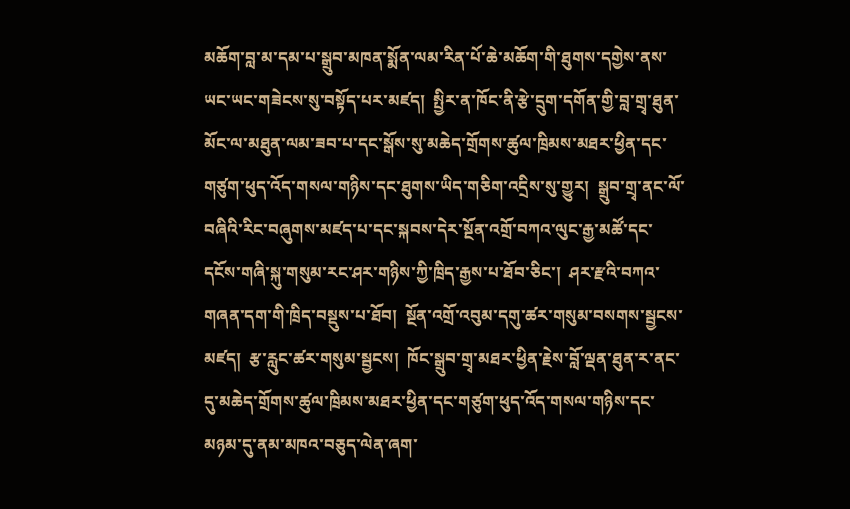མཆོག་བླ་མ་དམ་པ་སྒྲུབ་མཁན་སྨོན་ལམ་རིན་པོ་ཆེ་མཆོག་གི་ཐུགས་དགྱེས་ནས་ཡང་ཡང་གཟེངས་སུ་བསྟོད་པར་མཛད།  སྤྱིར་ན་ཁོང་ནི་རྩེ་དྲུག་དགོན་གྱི་བླ་གྲྭ་ཐུན་མོང་ལ་མཐུན་ལམ་ཟབ་པ་དང་སྒོས་སུ་མཆེད་གྲོགས་ཚུལ་ཁྲིམས་མཐར་ཕྱིན་དང་གཙུག་ཕུད་འོད་གསལ་གཉིས་དང་ཐུགས་ཡིད་གཅིག་འདྲིས་སུ་གྱུར།  སྒྲུབ་གྲྭ་ནང་ལོ་བཞིའི་རིང་བཞུགས་མཛད་པ་དང་སྐབས་དེར་སྔོན་འགྲོ་བཀའ་ལུང་རྒྱ་མཚོ་དང་དངོས་གཞི་སྐུ་གསུམ་རང་ཤར་གཉིས་ཀྱི་ཁྲིད་རྒྱས་པ་ཐོབ་ཅིང་།  ཤར་རྫའི་བཀའ་གཞན་དག་གི་ཁྲིད་བསྡུས་པ་ཐོབ།  སྔོན་འགྲོ་འབུམ་དགུ་ཚར་གསུམ་བསགས་སྦྱངས་མཛད།  རྩ་རླུང་ཚར་གསུམ་སྦྱངས།  ཁོང་སྒྲུབ་གྲྭ་མཐར་ཕྱིན་རྗེས་བློ་ལྡན་ཐུན་ར་ནང་དུ་མཆེད་གྲོགས་ཚུལ་ཁྲིམས་མཐར་ཕྱིན་དང་གཙུག་ཕུད་འོད་གསལ་གཉིས་དང་མཉམ་དུ་ནམ་མཁའ་བཅུད་ལེན་ཞག་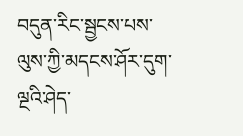བདུན་རིང་སྦྱངས་པས་ལུས་ཀྱི་མདངས་ཤོར་དུག་ལྔའི་ཤེད་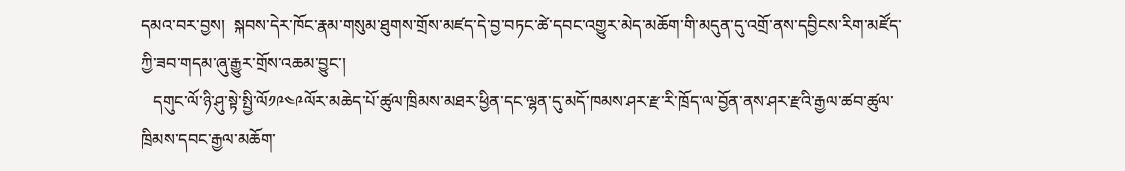དམའ་བར་བྱས།  སྐབས་དེར་ཁོང་རྣམ་གསུམ་ཐུགས་གྲོས་མཛད་དེ་བྱ་བཏང་ཚེ་དབང་འགྱུར་མེད་མཆོག་གི་མདུན་དུ་འགྲོ་ནས་དབྱིངས་རིག་མཛོད་ཀྱི་ཟབ་གདམ་ཞུ་རྒྱུར་གྲོས་འཆམ་བྱུང་།
   དགུང་ལོ་ཉི་ཤུ་སྟེ་སྤྱི་ལོ༡༩༤༩ལོར་མཆེད་པོ་ཚུལ་ཁྲིམས་མཐར་ཕྱིན་དང་ལྷན་དུ་མདོ་ཁམས་ཤར་རྫ་རི་ཁྲོད་ལ་བྱོན་ནས་ཤར་རྫའི་རྒྱལ་ཚབ་ཚུལ་ཁྲིམས་དབང་རྒྱལ་མཆོག་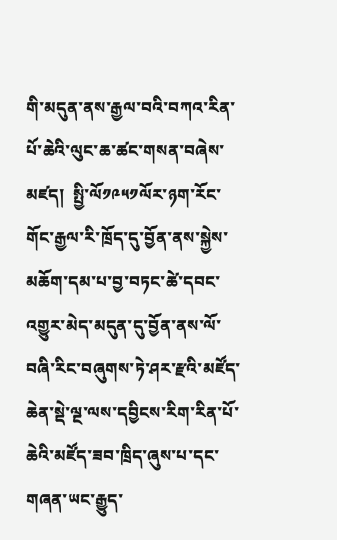གི་མདུན་ནས་རྒྱལ་བའི་བཀའ་རིན་པོ་ཆེའི་ལུང་ཆ་ཚང་གསན་བཞེས་མཛད།  སྤྱི་ལོ༡༩༥༡ལོར་ཉག་རོང་གོང་རྒྱལ་རི་ཁྲོད་དུ་བྱོན་ནས་སྐྱེས་མཆོག་དམ་པ་བྱ་བཏང་ཚེ་དབང་འགྱུར་མེད་མདུན་དུ་བྱོན་ནས་ལོ་བཞི་རིང་བཞུགས་ཏེ་ཤར་རྫའི་མཛོད་ཆེན་སྡེ་ལྔ་ལས་དབྱིངས་རིག་རིན་པོ་ཆེའི་མཛོད་ཟབ་ཁྲིད་ཞུས་པ་དང་གཞན་ཡང་རྒྱུད་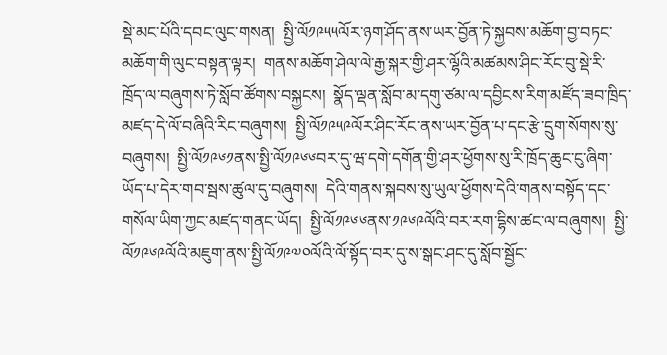སྡེ་མང་པོའི་དབང་ལུང་གསན།  སྤྱི་ལོ༡༩༥༥ལོར་ཉག་ཤོད་ནས་ཡར་བྱོན་ཏེ་སྐྱབས་མཆོག་བྱ་བཏང་མཆོག་གི་ལུང་བསྟན་ལྟར།  གནས་མཆོག་ཤེལ་ལེ་རྒྱ་སྐར་གྱི་ཤར་ལྷོའི་མཚམས་ཤིང་རོང་བུ་སྡེ་རི་ཁྲོད་ལ་བཞུགས་ཏེ་སློབ་ཚོགས་བསྐྱངས།  སྣོད་ལྡན་སློབ་མ་དགུ་ཙམ་ལ་དབྱིངས་རིག་མཛོད་ཟབ་ཁྲིད་མཛད་དེ་ལོ་བཞིའི་རིང་བཞུགས།  སྤྱི་ལོ༡༩༥༩ལོར་ཤིང་རོང་ནས་ཡར་བྱོན་པ་དང་རྩེ་དྲུག་སོགས་སུ་བཞུགས།  སྤྱི་ལོ༡༩༦༡ནས་སྤྱི་ལོ༡༩༦༦བར་དུ་ཝ་དགེ་དགོན་གྱི་ཤར་ཕྱོགས་སུ་རི་ཁྲོད་ཆུང་ངུ་ཞིག་ཡོད་པ་དེར་གབ་སྦས་ཚུལ་དུ་བཞུགས།  དེའི་གནས་སྐབས་སུ་ཡུལ་ཕྱོགས་དེའི་གནས་བསྟོད་དང་གསོལ་ཡིག་ཀྱང་མཛད་གནང་ཡོད།  སྤྱི་ལོ༡༩༦༦ནས་༡༩༦༩ལོའི་བར་རག་དྷིས་ཚང་ལ་བཞུགས།  སྤྱི་ལོ༡༩༦༩ལོའི་མཇུག་ནས་སྤྱི་ལོ༡༩༧༠ལོའི་ལོ་སྟོད་བར་དུ་ས་སྒང་ཤང་དུ་སློབ་སྦྱོང་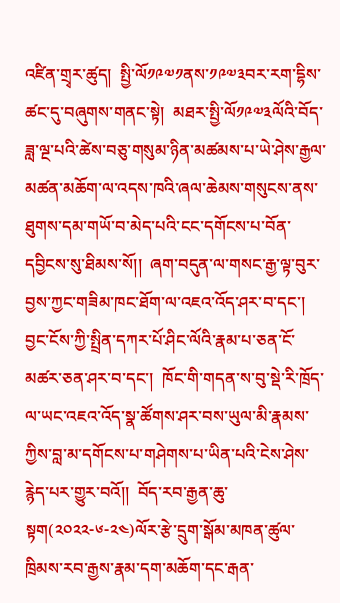འཛིན་གྲྭར་ཚུད།  སྤྱི་ལོ༡༩༧༡ནས་༡༩༧༣བར་རག་དྷིས་ཚང་དུ་བཞུགས་གནང་སྟེ།  མཐར་སྤྱི་ལོ༡༩༧༣ལོའི་བོད་ཟླ་ལྔ་པའི་ཚེས་བཅུ་གསུམ་ཉིན་མཚམས་པ་ཡེ་ཤེས་རྒྱལ་མཚན་མཆོག་ལ་འདས་ཁའི་ཞལ་ཆེམས་གསུངས་ནས་ཐུགས་དམ་གཡོ་བ་མེད་པའི་ངང་དགོངས་པ་བོན་དབྱིངས་སུ་ཐིམས་སོ།།  ཞག་བདུན་ལ་གསང་རྒྱ་ལྟ་བུར་བྱས་ཀྱང་གཟིམ་ཁང་ཐོག་ལ་འཇའ་འོད་ཤར་བ་དང་།  བྱང་ངོས་ཀྱི་སྤྲིན་དཀར་པོ་ཤིང་ལོའི་རྣམ་པ་ཅན་ངོ་མཚར་ཅན་ཤར་བ་དང་།  ཁོང་གི་གདན་ས་བུ་སྡེ་རི་ཁྲོད་ལ་ཡང་འཇའ་འོད་སྣ་ཚོགས་ཤར་བས་ཡུལ་མི་རྣམས་ཀྱིས་བླ་མ་དགོངས་པ་གཤེགས་པ་ཡིན་པའི་ངེས་ཤེས་རྙེད་པར་གྱུར་བའོ།།  བོད་རབ་རྒྱན་ཆུ་སྟག(༢༠༢༢-༦-༢༤)ལོར་རྩེ་དྲུག་སྒོམ་མཁན་ཚུལ་ཁྲིམས་རབ་རྒྱས་རྣམ་དག་མཆོག་དང་རྒན་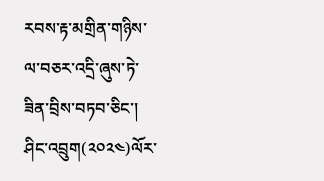རབས་རྟ་མགྲིན་གཉིས་ལ་བཅར་འདྲི་ཞུས་ཏེ་ཟིན་བྲིས་བཏབ་ཅིང་།  ཤིང་འབྲུག(༢༠༢༤)ལོར་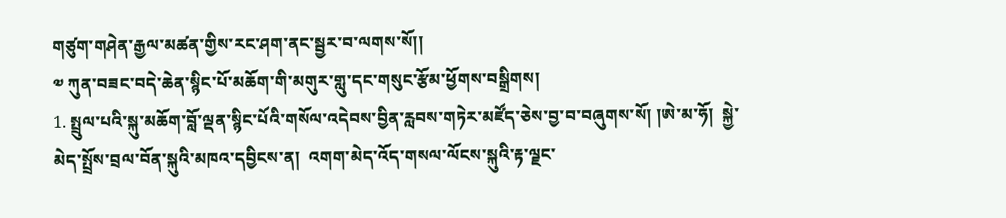གཙུག་གཤེན་རྒྱལ་མཚན་གྱིས་རང་ཤག་ནང་སྦྱར་བ་ལགས་སོ།།
༧ ཀུན་བཟང་བདེ་ཆེན་སྙིང་པོ་མཆོག་གི་མགུར་གླུ་དང་གསུང་རྩོམ་ཕྱོགས་བསྒྲིགས།
1. སྤྲུལ་པའི་སྐུ་མཆོག་བློ་ལྡན་སྙིང་པོའི་གསོལ་འདེབས་བྱིན་རླབས་གཏེར་མཛོད་ཅེས་བྱ་བ་བཞུགས་སོ། །ཨེ་མ་ཧོ།  སྐྱེ་མེད་སྤྲོས་བྲལ་བོན་སྐུའི་མཁའ་དབྱིངས་ན།  འགག་མེད་འོད་གསལ་ལོངས་སྐུའི་རྟ་ལྗང་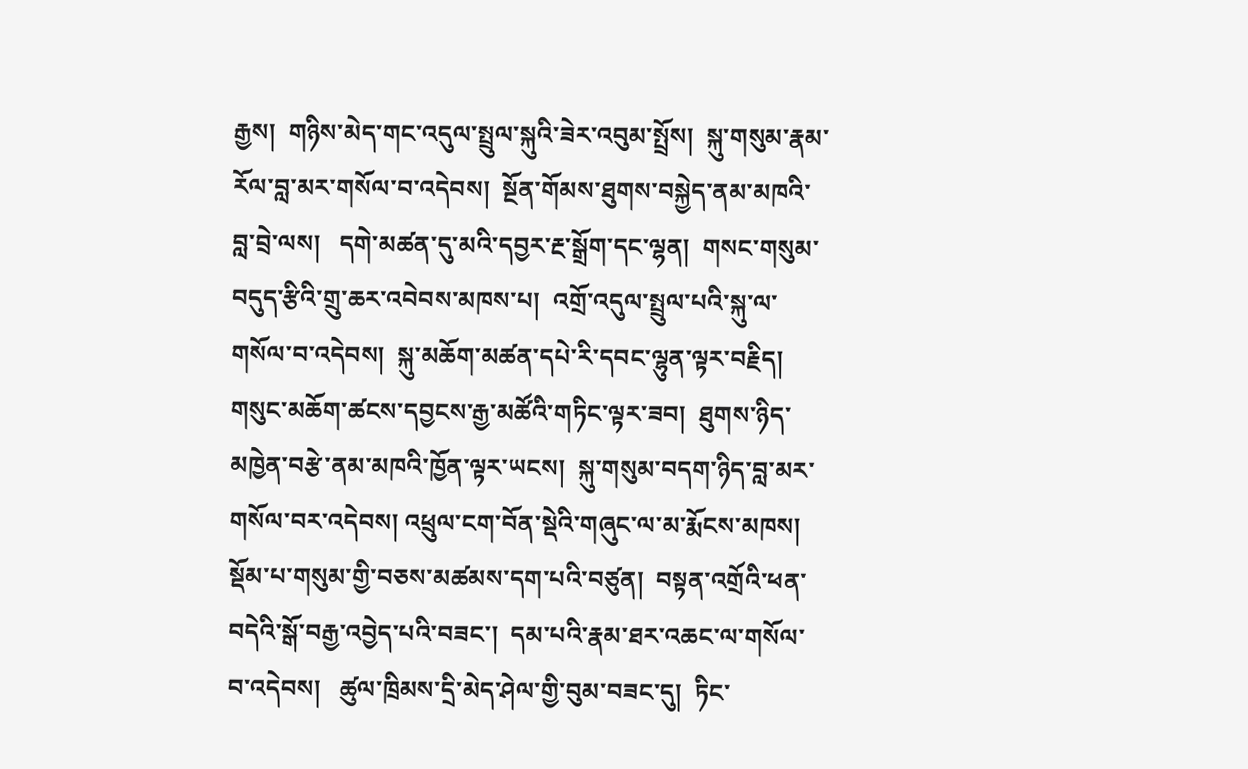རྒྱས།  གཉིས་མེད་གང་འདུལ་སྤྲུལ་སྐུའི་ཟེར་འབུམ་སྤྲོས།  སྐུ་གསུམ་རྣམ་རོལ་བླ་མར་གསོལ་བ་འདེབས།  སྔོན་གོམས་ཐུགས་བསྐྱེད་ནམ་མཁའི་བླ་བྲེ་ལས།   དགེ་མཚན་དུ་མའི་དབྱར་རྔ་སྒྲོག་དང་ལྷན།  གསང་གསུམ་བདུད་རྩིའི་གྲུ་ཆར་འབེབས་མཁས་པ།  འགྲོ་འདུལ་སྤྲུལ་པའི་སྐུ་ལ་གསོལ་བ་འདེབས།  སྐུ་མཆོག་མཚན་དཔེ་རི་དབང་ལྷུན་ལྟར་བརྗིད།  གསུང་མཆོག་ཚངས་དབྱངས་རྒྱ་མཚོའི་གཏིང་ལྟར་ཟབ།  ཐུགས་ཉིད་མཁྱེན་བརྩེ་ནམ་མཁའི་ཁྱོན་ལྟར་ཡངས།  སྐུ་གསུམ་བདག་ཉིད་བླ་མར་གསོལ་བར་འདེབས། འཕྲུལ་ངག་བོན་སྡེའི་གཞུང་ལ་མ་རྨོངས་མཁས།  སྡོམ་པ་གསུམ་གྱི་བཅས་མཚམས་དག་པའི་བཙུན།  བསྟན་འགྲོའི་ཕན་བདེའི་སྒོ་བརྒྱ་འབྱེད་པའི་བཟང་།  དམ་པའི་རྣམ་ཐར་འཆང་ལ་གསོལ་བ་འདེབས།   ཚུལ་ཁྲིམས་དྲི་མེད་ཤེལ་གྱི་བུམ་བཟང་དུ།  ཏིང་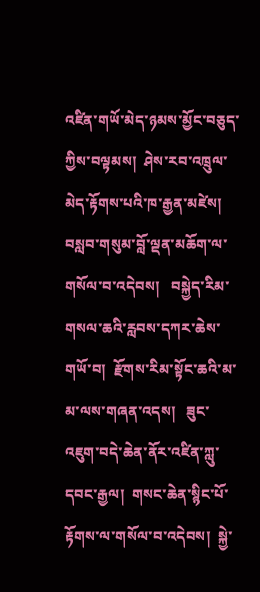འཛིན་གཡོ་མེད་ཉམས་མྱོང་བཅུད་ཀྱིས་བལྟམས།  ཤེས་རབ་འཁྲུལ་མེད་རྟོགས་པའི་ཁ་རྒྱན་མཛེས།  བསླབ་གསུམ་བློ་ལྡན་མཆོག་ལ་གསོལ་བ་འདེབས།   བསྐྱེད་རིམ་གསལ་ཆའི་རླབས་དཀར་ཆེས་གཡོ་བ།  རྫོགས་རིམ་སྟོང་ཆའི་མ་མ་ལས་གཞན་འདས།   ཟུང་འཇུག་བདེ་ཆེན་ནོར་འཛིན་ཀླུ་དབང་རྒྱལ།  གསང་ཆེན་སྙིང་པོ་རྟོགས་ལ་གསོལ་བ་འདེབས།  སྐྱེ་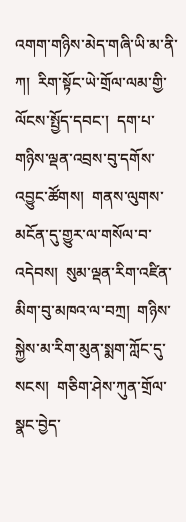འགག་གཉིས་མེད་གཞི་ཡི་མ་ནི་ཀ།  རིག་སྟོང་ཡེ་གྲོལ་ལམ་གྱི་ལོངས་སྤྱོད་དབང་།  དག་པ་གཉིས་ལྡན་འབྲས་བུ་དགོས་འབྱུང་ཚོགས།  གནས་ལུགས་མངོན་དུ་གྱུར་ལ་གསོལ་བ་འདེབས།  སུམ་ལྡན་རིག་འཛིན་མིག་བུ་མཁའ་ལ་བཀྲ།  གཉིས་སྐྱེས་མ་རིག་མུན་སྨག་ཀློང་དུ་སངས།  གཅིག་ཤེས་ཀུན་གྲོལ་སྣང་བྱེད་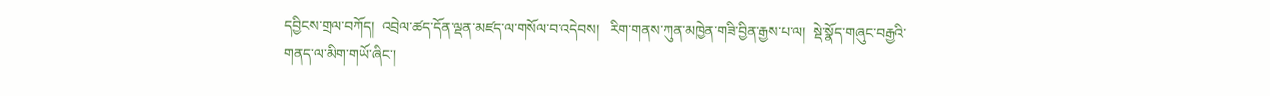དབྱིངས་གྲལ་བཀོད།  འབྲེལ་ཚད་དོན་ལྡན་མཛད་ལ་གསོལ་བ་འདེབས།   རིག་གནས་ཀུན་མཁྱེན་གཟི་བྱིན་རྒྱས་པ་ལ།  སྡེ་སྣོད་གཞུང་བརྒྱའི་གནད་ལ་མིག་གཡོ་ཞིང་།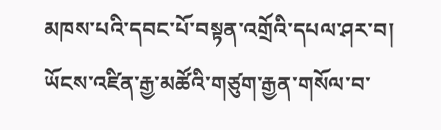མཁས་པའི་དབང་པོ་བསྟན་འགྲོའི་དཔལ་ཤར་བ།  ཡོངས་འཛིན་རྒྱ་མཚོའི་གཙུག་རྒྱན་གསོལ་བ་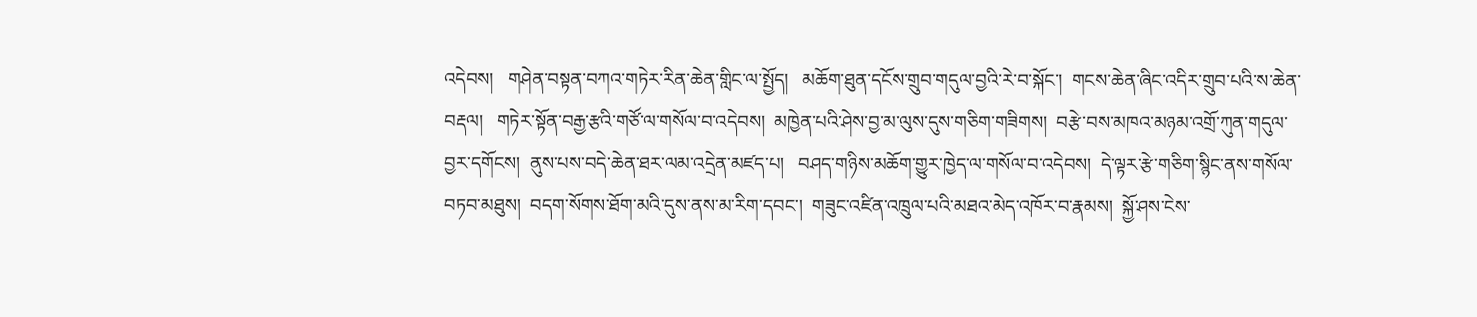འདེབས།   གཤེན་བསྟན་བཀའ་གཏེར་རིན་ཆེན་གླིང་ལ་སྤྱོད།   མཆོག་ཐུན་དངོས་གྲུབ་གདུལ་བྱའི་རེ་བ་སྐོང་།  གངས་ཆེན་ཞིང་འདིར་གྲུབ་པའི་ས་ཆེན་བརྡལ།   གཏེར་སྟོན་བརྒྱ་རྩའི་གཙོ་ལ་གསོལ་བ་འདེབས།  མཁྱེན་པའི་ཤེས་བྱ་མ་ལུས་དུས་གཅིག་གཟིགས།  བརྩེ་བས་མཁའ་མཉམ་འགྲོ་ཀུན་གདུལ་བྱར་དགོངས།  ནུས་པས་བདེ་ཆེན་ཐར་ལམ་འདྲེན་མཛད་པ།   བཤད་གཉིས་མཆོག་གྱུར་ཁྱེད་ལ་གསོལ་བ་འདེབས།  དེ་ལྟར་རྩེ་གཅིག་སྙིང་ནས་གསོལ་བཏབ་མཐུས།  བདག་སོགས་ཐོག་མའི་དུས་ནས་མ་རིག་དབང་།  གཟུང་འཛིན་འཁྲུལ་པའི་མཐའ་མེད་འཁོར་བ་རྣམས།  སྐྱོ་ཤས་ངེས་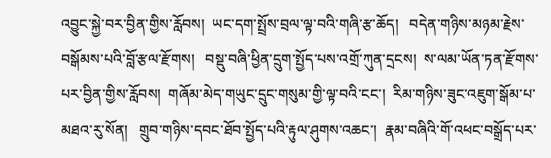འབྱུང་སྐྱེ་བར་བྱིན་གྱིས་རློབས།  ཡང་དག་སྤྲོས་བྲལ་ལྟ་བའི་གཞི་རྩ་ཆོད།   བདེན་གཉིས་མཉམ་རྗེས་བསྒོམས་པའི་བློ་རྩལ་རྫོགས།   བསྡུ་བཞི་ཕྱིན་དྲུག་སྤྱོད་པས་འགྲོ་ཀུན་དྲངས།  ས་ལམ་ཡོན་ཏན་རྫོགས་པར་བྱིན་གྱིས་རློབས།  གཞོམ་མེད་གཡུང་དྲུང་གསུམ་གྱི་ལྟ་བའི་ངང་།  རིམ་གཉིས་ཟུང་འཇུག་སྒོམ་པ་མཐའ་རུ་སོན།   གྲུབ་གཉིས་དབང་ཐོབ་སྤྱོད་པའི་རྟུལ་ཤུགས་འཆང་།  རྣམ་བཞིའི་གོ་འཕང་བསྒྲོད་པར་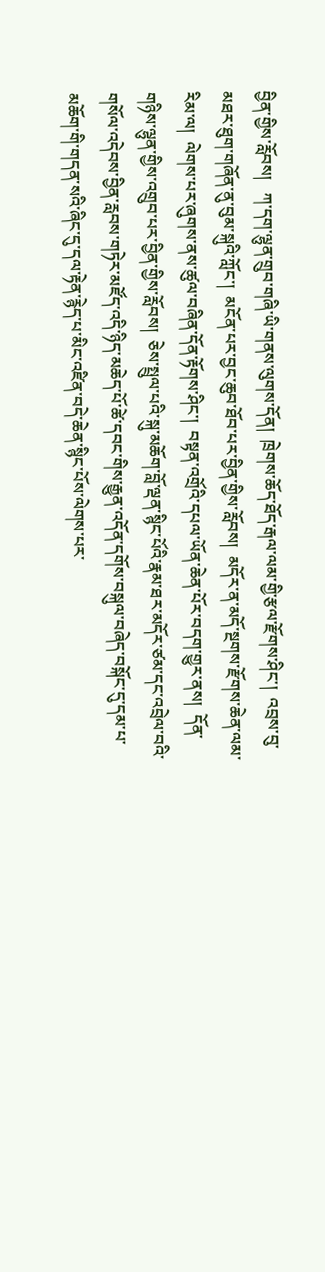བྱིན་གྱིས་རློབས།   ཀ་དག་ལྷུན་གྲུབ་གཞི་ཡི་གནས་ལུགས་དོན།  ཁྲེགས་ཆོད་ཐོད་རྒལ་ལམ་གྱི་རྩལ་རྫོགས་ཤིང་།  འབྲས་བུ་མཐར་ཐུག་གཞོན་ནུ་བུམ་སྐུའི་ཀློང་།  མངོན་པར་བྱང་ཆུབ་ཐོབ་པར་བྱིན་གྱིས་རློབས།  མདོར་ན་མདོ་སྔགས་རྫོགས་ཆེན་ལམ་རིམ་ལ།  ལེགས་པར་ཞུགས་ནས་ཚུལ་བཞིན་དོན་རྟོགས་ཤིང་།  བསྟན་འགྲོའི་དཔལ་ཡོན་ཆེན་པོར་བདག་གྱུར་ནས།  དོན་གཉིས་ལྷུན་གྱིས་འགྲུབ་པར་བྱིན་གྱིས་རློབས།  ཅེས་སྤྲུལ་པའི་སྐུ་མཆོག་བློ་ལྡན་སྙིང་པོའི་རྣམ་ཐར་མདོར་ཙམ་དང་འབྲེལ་བའི་གསོལ་འདེབས་བྱིན་རླབས་གཏེར་མཛོད་འདི་ཉིད་མཆེད་པོ་ཚེ་དབང་གིས་རྒྱུན་འདོན་དགོས་བསྐུལ་བཞེད་བསྐོང་དུ་དམ་པ་མཆོག་གི་གདན་སའི་ཞིང་དུ་དལ་རྟེན་རྙེད་པ་མིང་འཛིན་བདེ་ཆེན་སྙིང་པོས་ལེགས་པར་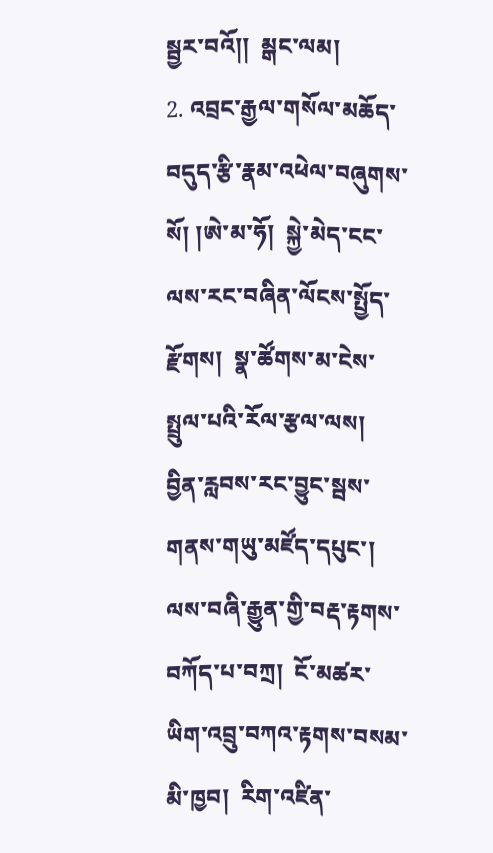སྦྱར་བའོ།།  མྒང་ལམ།
2. འབྲང་རྒྱལ་གསོལ་མཆོད་བདུད་རྩི་རྣམ་འཕེལ་བཞུགས་སོ། །ཨེ་མ་ཧོ།  སྐྱེ་མེད་ངང་ལས་རང་བཞིན་ལོངས་སྤྱོད་རྫོགས།  སྣ་ཚོགས་མ་ངེས་སྤྲུལ་པའི་རོལ་རྩལ་ལས།  བྱིན་རླབས་རང་བྱུང་སྦས་གནས་གཡུ་མཛོད་དཔུང་།  ལས་བཞི་རྒྱུན་གྱི་བརྡ་རྟགས་བཀོད་པ་བཀྲ།  ངོ་མཚར་ཡིག་འབྲུ་བཀའ་རྟགས་བསམ་མི་ཁྱབ།  རིག་འཛིན་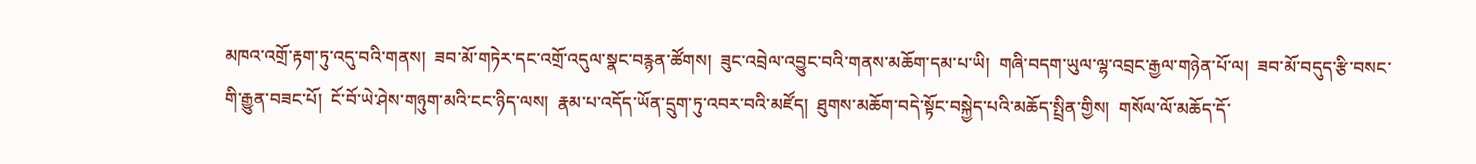མཁའ་འགྲོ་རྟག་ཏུ་འདུ་བའི་གནས།  ཟབ་མོ་གཏེར་དང་འགྲོ་འདུལ་སྣང་བརྙན་ཚོགས།  ཟུང་འབྲེལ་འབྱུང་བའི་གནས་མཆོག་དམ་པ་ཡི།  གཞི་བདག་ཡུལ་ལྷ་འབྲང་རྒྱལ་གཉེན་པོ་ལ།  ཟབ་མོ་བདུད་རྩི་བསང་གི་རྒྱུན་བཟང་པོ།  ངོ་བོ་ཡེ་ཤེས་གཉུག་མའི་ངང་ཉིད་ལས།  རྣམ་པ་འདོད་ཡོན་དྲུག་ཏུ་འབར་བའི་མཛོད།  ཐུགས་མཆོག་བདེ་སྟོང་བསྐྱེད་པའི་མཆོད་སྤྲིན་གྱིས།  གསོལ་ལོ་མཆོད་དོ་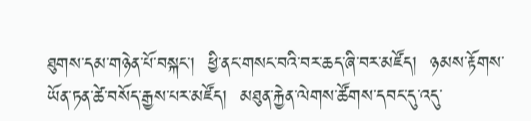ཐུགས་དམ་གཉེན་པོ་བསྐང་།  ཕྱི་ནང་གསང་བའི་བར་ཆད་ཞི་བར་མཛོད།  ཉམས་རྟོགས་ཡོན་ཏན་ཚེ་བསོད་རྒྱས་པར་མཛོད།  མཐུན་རྐྱེན་ལེགས་ཚོགས་དབང་དུ་འདུ་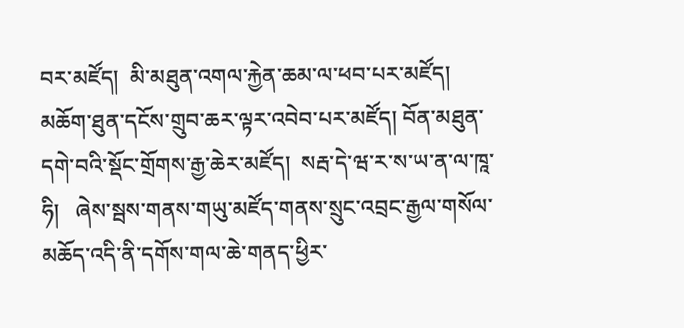བར་མཛོད།  མི་མཐུན་འགལ་རྐྱེན་ཆམ་ལ་ཕབ་པར་མཛོད།  མཆོག་ཐུན་དངོས་གྲུབ་ཆར་ལྟར་འབེབ་པར་མཛོད། བོན་མཐུན་དགེ་བའི་སྡོང་གྲོགས་རྒྱ་ཆེར་མཛོད།  སརྦ་དེ་ཝ་ར་ས་ཡ་ན་ལ་ཁཱ་ཧི།   ཞེས་སྦས་གནས་གཡུ་མཛོད་གནས་སྲུང་འབྲང་རྒྱལ་གསོལ་མཆོད་འདི་ནི་དགོས་གལ་ཆེ་གནད་ཕྱིར་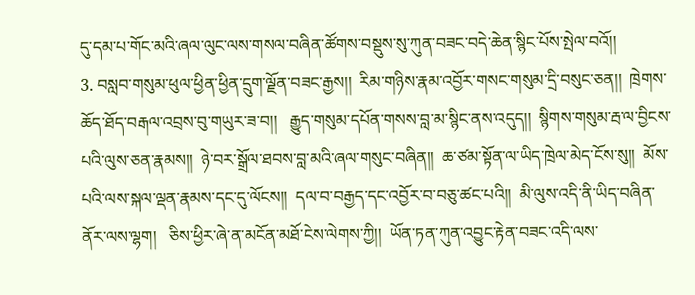དུ་དམ་པ་གོང་མའི་ཞལ་ལུང་ལས་གསལ་བཞིན་ཚོགས་བསྡུས་སུ་ཀུན་བཟང་བདེ་ཆེན་སྙིང་པོས་སྤེལ་བའོ།།
3. བསླབ་གསུམ་ཕུལ་ཕྱིན་ཕྱིན་དྲུག་ལྗོན་བཟང་རྒྱས།།  རིམ་གཉིས་རྣམ་འབྱོར་གསང་གསུམ་དྲི་བསུང་ཅན།།  ཁྲེགས་ཆོད་ཐོད་བརྒལ་འབྲས་བུ་གཡུར་ཟ་བ།།   རྒྱུད་གསུམ་དཔོན་གསས་བླ་མ་སྙིང་ནས་འདུད།།  སྙིགས་གསུམ་རྦ་ལ་བྱིངས་པའི་ལུས་ཅན་རྣམས།།  ཉེ་བར་སྒྲོལ་ཐབས་བླ་མའི་ཞལ་གསུང་བཞིན།།  ཆ་ཙམ་སྟོན་ལ་ཡིད་ཁྲེལ་མེད་ངོས་སུ།།  མོས་པའི་ལས་སྐལ་ལྡན་རྣམས་དང་དུ་ལོངས།།  དལ་བ་བརྒྱད་དང་འབྱོར་བ་བཅུ་ཚང་པའི།།  མི་ལུས་འདི་ནི་ཡིད་བཞིན་ནོར་ལས་ལྷག།   ཅིས་ཕྱིར་ཞེ་ན་མངོན་མཐོ་ངེས་ལེགས་ཀྱི།།  ཡོན་ཏན་ཀུན་འབྱུང་རྟེན་བཟང་འདི་ལས་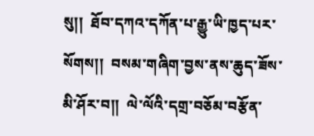སུ།།  ཐོབ་དཀའ་དཀོན་པ་རྒྱུ་ཡི་ཁྱད་པར་སོགས།།  བསམ་གཞིག་བྱས་ནས་ཆུད་ཟོས་མི་ཤོར་བ།།  ལེ་ལོའི་དགྲ་བཅོམ་བརྩོན་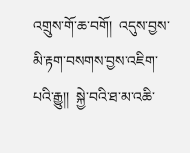འགྲུས་གོ་ཆ་བགོ།  འདུས་བྱས་མི་རྟག་བསགས་བྱས་འཇིག་པའི་རྒྱུ།།  སྐྱེ་བའི་ཐ་མ་འཆི་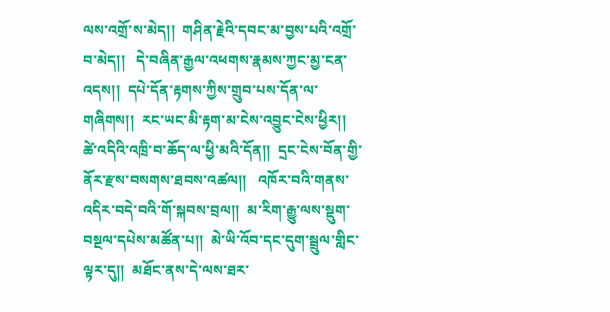ལས་འགྲོ་ས་མེད།།  གཤིན་རྗེའི་དབང་མ་བྱས་པའི་འགྲོ་བ་མེད།།   དེ་བཞིན་རྒྱལ་འཕགས་རྣམས་ཀྱང་མྱ་ངན་འདས།།  དཔེ་དོན་རྟགས་ཀྱིས་གྲུབ་པས་དོན་ལ་གཞིགས།།  རང་ཡང་མི་རྟག་མ་ངེས་འབྱུང་ངེས་ཕྱིར།།   ཚེ་འདིའི་འཁྲི་བ་ཆོད་ལ་ཕྱི་མའི་དོན།།  དྲང་ངེས་བོན་གྱི་ནོར་རྫས་བསགས་ཐབས་འཚལ།།   འཁོར་བའི་གནས་འདིར་བདེ་བའི་གོ་སྐབས་བྲལ།།  མ་རིག་རྒྱུ་ལས་སྡུག་བསྔལ་དཔེས་མཚོན་པ།།  མེ་ཡི་འོབ་དང་དུག་སྦྲུལ་གླིང་ལྟར་དུ།།  མཐོང་ནས་དེ་ལས་ཐར་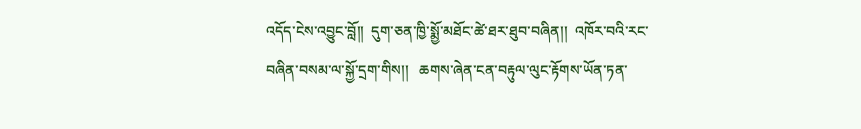འདོད་ངེས་འབྱུང་བློ།།  དུག་ཅན་ཁྱི་སྨྱོ་མཐོང་ཚེ་ཐར་ཐུབ་བཞིན།།  འཁོར་བའི་རང་བཞིན་བསམ་ལ་སྐྱོ་དྲག་གིས།།   ཆགས་ཞེན་ངན་བརྟུལ་ལུང་རྟོགས་ཡོན་ཏན་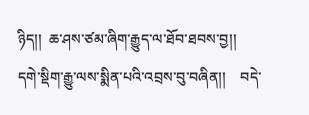ཉིད།།  ཆ་ཤས་ཙམ་ཞིག་རྒྱུད་ལ་ཐོབ་ཐབས་བྱ།།  དགེ་སྡིག་རྒྱུ་ལས་སྨིན་པའི་འབྲས་བུ་བཞིན།།    བདེ་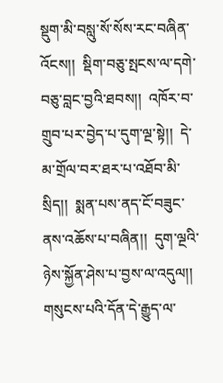སྡུག་མི་བསླུ་སོ་སོས་རང་བཞིན་འོངས།།  སྡིག་བཅུ་སྤངས་ལ་དགེ་བཅུ་བླང་བྱའི་ཐབས།།  འཁོར་བ་གྲུབ་པར་བྱེད་པ་དུག་ལྔ་སྟེ།།  དེ་མ་གྲོལ་བར་ཐར་པ་འཐོབ་མི་སྲིད།།  སྨན་པས་ནད་ངོ་བཟུང་ནས་འཆོས་པ་བཞིན།།  དུག་ལྔའི་ཉེས་སྐྱོན་ཤེས་པ་བྱས་ལ་འདུལ།།  གསུངས་པའི་དོན་དེ་རྒྱུད་ལ་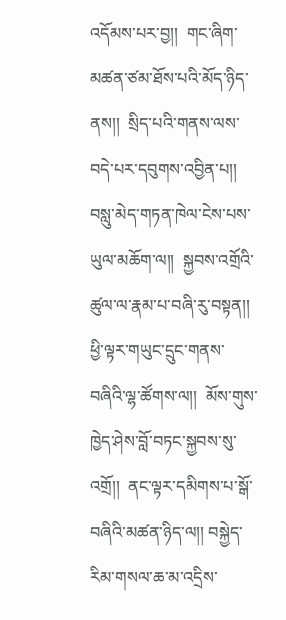འདོམས་པར་བྱ།།  གང་ཞིག་མཚན་ཙམ་ཐོས་པའི་མོད་ཉིད་ནས།།  སྲིད་པའི་གནས་ལས་བདེ་པར་དབུགས་འབྱིན་པ།།  བསླུ་མེད་གཏན་ཁེལ་ངེས་པས་ཡུལ་མཆོག་ལ།།  སྐྱབས་འགྲོའི་ཚུལ་ལ་རྣམ་པ་བཞི་རུ་བསྟན།།  ཕྱི་ལྟར་གཡུང་དྲུང་གནས་བཞིའི་ལྷ་ཚོགས་ལ།།  མོས་གུས་ཁྱེད་ཤེས་བློ་བཏང་སྐྱབས་སུ་འགྲོ།།  ནང་ལྟར་དམིགས་པ་སྒོ་བཞིའི་མཚན་ཉིད་ལ།། བསྐྱེད་རིམ་གསལ་ཆ་མ་འདྲིས་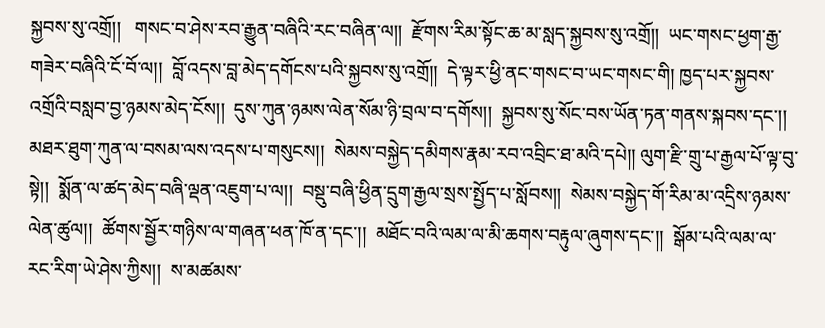སྐྱབས་སུ་འགྲོ།།   གསང་བ་ཤེས་རབ་རྒྱུན་བཞིའི་རང་བཞིན་ལ།།  རྫོགས་རིམ་སྟོང་ཆ་མ་སླད་སྐྱབས་སུ་འགྲོ།།  ཡང་གསང་ཕྱག་རྒྱ་གཟེར་བཞིའི་ངོ་བོ་ལ།།  བློ་འདས་བླ་མེད་དགོངས་པའི་སྐྱབས་སུ་འགྲོ།།  དེ་ལྟར་ཕྱི་ནང་གསང་བ་ཡང་གསང་གི། ཁྱད་པར་སྐྱབས་འགྲོའི་བསླབ་བྱ་ཉམས་མེད་ངོས།།  དུས་ཀུན་ཉམས་ལེན་སོམ་ཉི་བྲལ་བ་དགོས།།  སྐྱབས་སུ་སོང་བས་ཡོན་ཏན་གནས་སྐབས་དང་།། མཐར་ཐུག་ཀུན་ལ་བསམ་ལས་འདས་པ་གསུངས།།  སེམས་བསྐྱེད་དམིགས་རྣམ་རབ་འབྲིང་ཐ་མའི་དཔེ།། ལུག་རྫི་གྲུ་པ་རྒྱལ་པོ་ལྟ་བུ་སྟེ།།  སྨོན་ལ་ཚད་མེད་བཞི་ལྡན་འཇུག་པ་ལ།།  བསྡུ་བཞི་ཕྱིན་དྲུག་རྒྱལ་སྲས་སྤྱོད་པ་སློབས།།  སེམས་བསྐྱེད་གོ་རིམ་མ་འདྲིས་ཉམས་ལེན་ཚུལ།།  ཚོགས་སྦྱོར་གཉིས་ལ་གཞན་ཕན་ཁོ་ན་དང་།།  མཐོང་བའི་ལམ་ལ་མི་ཆགས་བརྟུལ་ཞུགས་དང་།།  སྒོམ་པའི་ལམ་ལ་རང་རིག་ཡེ་ཤེས་ཀྱིས།།  ས་མཚམས་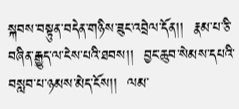སྐབས་བསྟུན་བདེན་གཉིས་ཟུང་འབྲེལ་དོན།།  རྣམ་པ་ཅི་བཞིན་རྒྱུད་ལ་ངེས་པའི་ཐབས།།  བྱང་ཆུབ་སེམས་དཔའི་བསླབ་པ་ཉམས་མེད་ངོས།།  ལམ་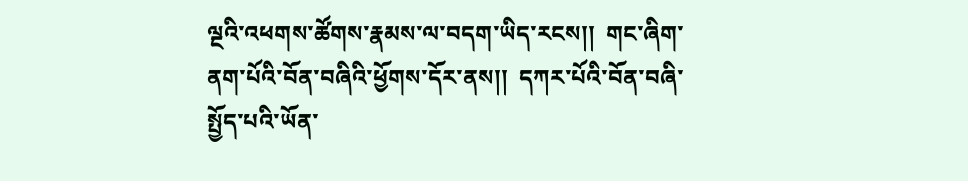ལྔའི་འཕགས་ཚོགས་རྣམས་ལ་བདག་ཡིད་རངས།།  གང་ཞིག་ནག་པོའི་བོན་བཞིའི་ཕྱོགས་དོར་ནས།།  དཀར་པོའི་བོན་བཞི་སྤྱོད་པའི་ཡོན་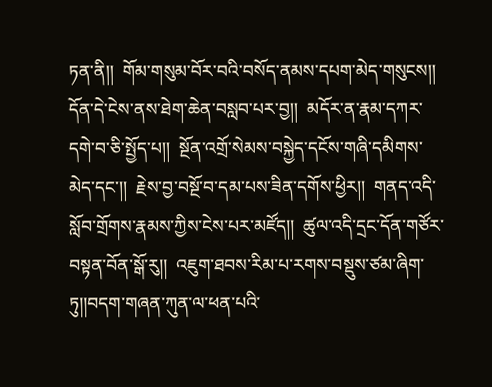ཏན་ནི།།  གོམ་གསུམ་བོར་བའི་བསོད་ནམས་དཔག་མེད་གསུངས།།  དོན་དེ་ངེས་ནས་ཐེག་ཆེན་བསླབ་པར་བྱ།།  མདོར་ན་རྣམ་དཀར་དགེ་བ་ཅི་སྤྱོད་པ།།  སྔོན་འགྲོ་སེམས་བསྐྱེད་དངོས་གཞི་དམིགས་མེད་དང་།།  རྗེས་བྱ་བསྔོ་བ་དམ་པས་ཟིན་དགོས་ཕྱིར།།  གནད་འདི་སློབ་གྲོགས་རྣམས་ཀྱིས་ངེས་པར་མཛོད།།  ཚུལ་འདི་དྲང་དོན་གཙོར་བསྟན་བོན་སྒོ་རུ།།  འཇུག་ཐབས་རིམ་པ་རགས་བསྡུས་ཙམ་ཞིག་ཏུ།།བདག་གཞན་ཀུན་ལ་ཕན་པའི་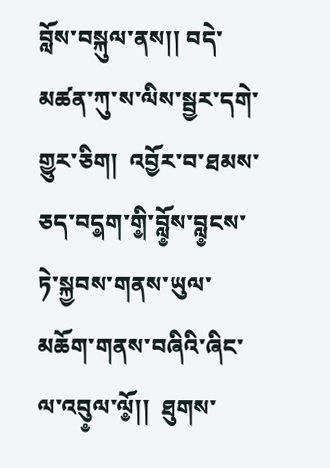བློས་བསྐུལ་ནས།། བདེ་མཚན་ཀུ་ས་ལིས་སྦྱར་དགེ་གྱུར་ཅིག།  འབྱོར་བ་ཐམས་ཅད་བད༵ག་གི༵་བློ༵ས་བླ༵ངས་ཏེ་སྐྱབས་གནས་ཡུལ་མཆོག་གནས་བཞིའི་ཞིང་ལ་འབུ༵ལ་ལོ༵།།  ཐུགས་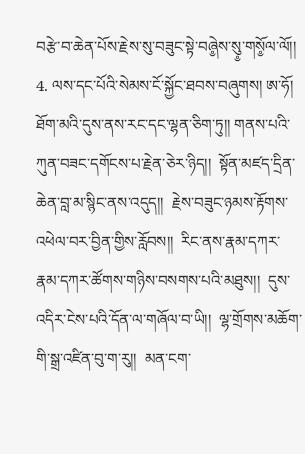བརྩེ་བ་ཆེན་པོས་རྗེས་སུ་བཟུང་སྟེ་བཞེ༵ས་སུ༵་གསོ༵ལ་ལོ།།
4. ལས་དང་པོའི་སེམས་ངོ་སྐྱོང་ཐབས་བཞུགས། ཨ་ཧོ།  ཐོག་མའི་དུས་ནས་རང་དང་ལྷན་ཅིག་ཏུ།། གནས་པའི་ཀུན་བཟང་དགོངས་པ་རྗེན་ཅེར་ཉིད།།  སྟོན་མཛད་དྲིན་ཆེན་བླ་མ་སྙིང་ནས་འདུད།།  རྗེས་བཟུང་ཉམས་རྟོགས་འཕེལ་བར་བྱིན་གྱིས་རློབས།།  རིང་ནས་རྣམ་དཀར་རྣམ་དཀར་ཚོགས་གཉིས་བསགས་པའི་མཐུས།།  དུས་འདིར་ངེས་པའི་དོན་ལ་གཞོལ་བ་ཡི།།  ལྷ་གྲོགས་མཆོག་གི་སྒྲ་འཛིན་བུ་ག་རུ།།  མན་ངག་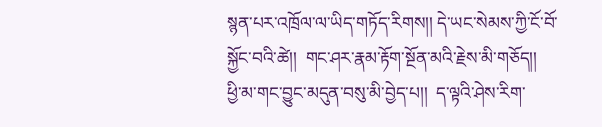སྙན་པར་འཁྲོལ་ལ་ཡིད་གཏོད་རིགས།། དེ་ཡང་སེམས་ཀྱི་ངོ་བོ་སྐྱོང་བའི་ཚེ།།  གང་ཤར་རྣམ་རྟོག་སྔོན་མའི་རྗེས་མི་གཅོད།།  ཕྱི་མ་གང་བྱུང་མདུན་བསུ་མི་བྱེད་པ།།  ད་ལྟའི་ཤེས་རིག་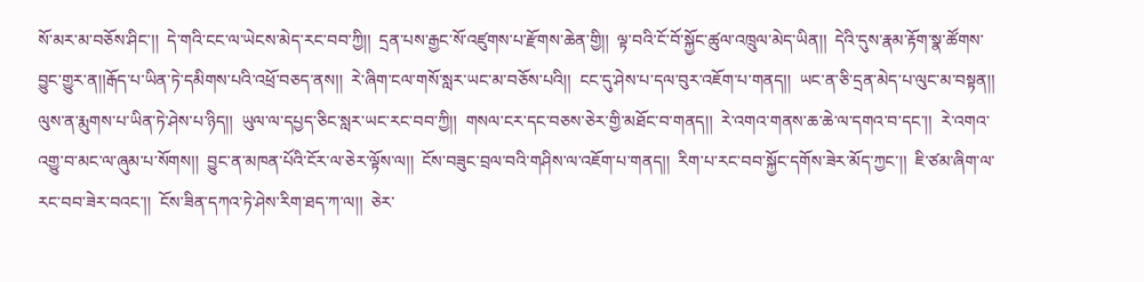སོ་མར་མ་བཅོས་ཤིང་།།  དེ་གའི་ངང་ལ་ཡེངས་མེད་རང་བབ་ཀྱི།།  དྲན་པས་རྒྱང་སོ་འཛུགས་པ་རྫོགས་ཆེན་གྱི།།  ལྟ་བའི་ངོ་བོ་སྐྱོང་ཚུལ་འཁྲུལ་མེད་ཡིན།།  དེའི་དུས་རྣམ་རྟོག་སྣ་ཚོགས་བྱུང་གྱུར་ན།།རྒོད་པ་ཡིན་ཏེ་དམིགས་པའི་འཕྲོ་བཅད་ནས།།  རེ་ཞིག་ངལ་གསོ་སླར་ཡང་མ་བཅོས་པའི།།  ངང་དུ་ཤེས་པ་དལ་བུར་འཇོག་པ་གནད།།  ཡང་ན་ཅི་དྲན་མེད་པ་ལུང་མ་བསྟན།།  ལུས་ན་རྨུགས་པ་ཡིན་ཏེ་ཤེས་པ་ཉིད།།  ཡུལ་ལ་དཔྱད་ཅིང་སླར་ཡང་རང་བབ་ཀྱི།།  གསལ་ངར་དང་བཅས་ཅེར་གྱི་མཐོང་བ་གནད།།  རེ་འགའ་གནས་ཆ་ཆེ་ལ་དགའ་བ་དང་།།  རེ་འགའ་འགྱུ་བ་མང་ལ་ཞུམ་པ་སོགས།།  བྱུང་ན་མཁན་པོའི་ངོར་ལ་ཅེར་ལྟོས་ལ།།  ངོས་བཟུང་བྲལ་བའི་གཤིས་ལ་འཇོག་པ་གནད།།  རིག་པ་རང་བབ་སྐྱོང་དགོས་ཟེར་མོད་ཀྱང་།།  ཇི་ཙམ་ཞིག་ལ་རང་བབ་ཟེར་བའང་།།  ངོས་ཟིན་དཀའ་ཏེ་ཤེས་རིག་ཐད་ཀ་ལ།།  ཅེར་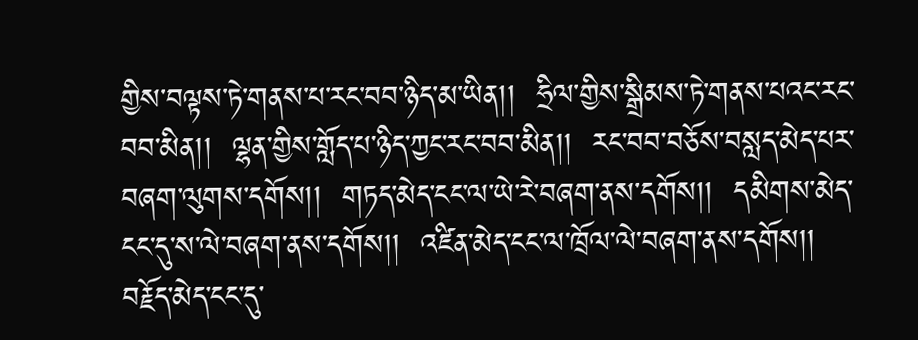གྱིས་བལྟས་ཏེ་གནས་པ་རང་བབ་ཉིད་མ་ཡིན།།  ཧྲིལ་གྱིས་སྒྲིམས་ཏེ་གནས་པའང་རང་བབ་མིན།།  ལྷན་གྱིས་གློད་པ་ཉིད་ཀྱང་རང་བབ་མིན།།  རང་བབ་བཅོས་བསླད་མེད་པར་བཞག་ལུགས་དགོས།།  གཏད་མེད་ངང་ལ་ཡེ་རེ་བཞག་ནས་དགོས།།  དམིགས་མེད་ངང་དུ་ས་ལེ་བཞག་ནས་དགོས།།  འཛིན་མེད་ངང་ལ་ཁྲོལ་ལེ་བཞག་ནས་དགོས།།  བརྗོད་མེད་ངང་དུ་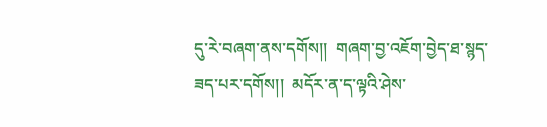དུ་རེ་བཞག་ནས་དགོས།།  གཞག་བྱ་འཇོག་བྱེད་ཐ་སྙད་ཟད་པར་དགོས།།  མདོར་ན་ད་ལྟའི་ཤེས་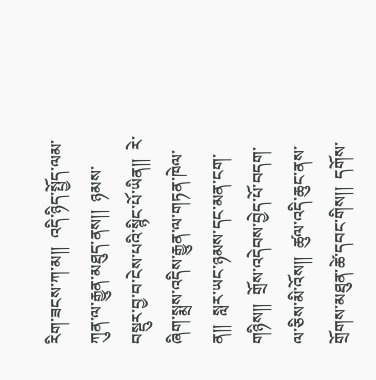རིག་ཟངས་ཀ་མ།།  འདི་ཉིད་སྤྱོད་ལམ་ཀུན་ལ་རྒྱུན་མཐུད་ནས།།  ཉམས་བསྡུར་བྱ་བ་ངེས་པའི་སྙིང་པོ་ཡིན།།  རེ་ཞིག་སྨྲས་འདིས་རྒྱུན་ལ་གཏན་ཁེལ་ན།།  སླར་ཡང་ཉམས་དང་མན་ངག་གཉིས།།  གྲོས་འདེབས་བྱེད་པོ་བདག་ལ་ཅིས་མི་འོས།།  ཚུལ་འདི་ཆུང་ནས་གྲོགས་མཐུན་ཚེ་དབང་གིས།།  དགོས་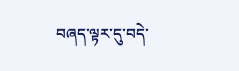བཞད་ལྟར་དུ་བདེ་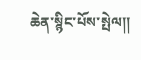ཆེན་སྙིང་པོས་སྤེལ།།